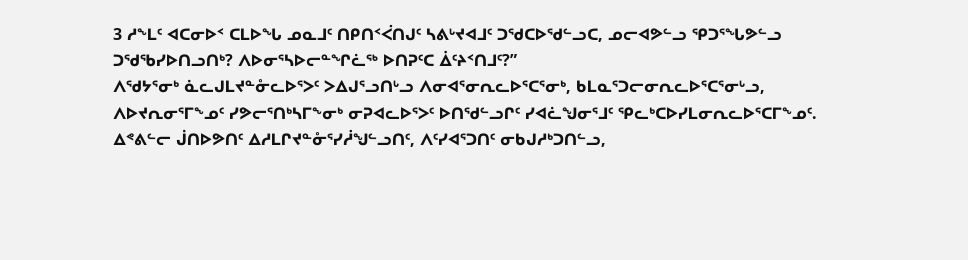3 ᓱᖕᒪᑦ ᐊᑕᓂᐅᑉ ᑕᒪᐅᖓ ᓄᓇᒧᑦ ᑎᑭᑎᑉᐹᑎᒍᑦ ᓴᕕᒡᔪᐊᒧᑦ ᑐᖁᑕᐅᖁᓪᓗᑕ, ᓄᓕᐊᕗᓪᓗ ᕿᑐᕐᖓᕗᓪᓗ ᑐᖁᖃᓯᐅᑎᓗᑎᒃ? ᐱᐅᓂᕐᓴᐅᓕᓐᖏᓛᖅ ᐅᑎᕈᑦᑕ ᐄᑦᔨᑉᑎᒧᑦ?”
ᐱᖁᔭᕐᓂᒃ ᓈᓚᒍᒪᔪᓐᓁᓚᐅᕐᐳᑦ ᐳᐃᒍᕐᓗᑎᒡᓗ ᐱᓂᐊᕐᓂᕆᓚᐅᕐᑕᕐᓂᒃ, ᑲᒪᓇᕐᑐᓕᓂᕆᓚᐅᕐᑕᕐᓂᒡᓗ, ᐱᐅᔪᕆᓂᕐᒥᖕᓄᑦ ᓯᕗᓕᕐᑎᒃᓴᒥᖕᓂᒃ ᓂᕈᐊᓚᐅᕐᐳᑦ ᐅᑎᖁᓪᓗᒋᑦ ᓯᐊᓛᖑᓂᕐᒧᑦ ᕿᓚᒃᑕᐅᓯᒪᓂᕆᓚᐅᕐᑕᒥᖕᓄᑦ. ᐃᕝᕕᓪᓕ ᒎᑎᐅᕗᑎᑦ ᐃᓱᒪᒋᔪᓐᓁᕐᓯᓲᖑᓪᓗᑎᑦ, ᐱᑦᓯᐊᕐᑐᑎᑦ ᓂᑲᒍᓱᒃᑐᑎᓪᓗ,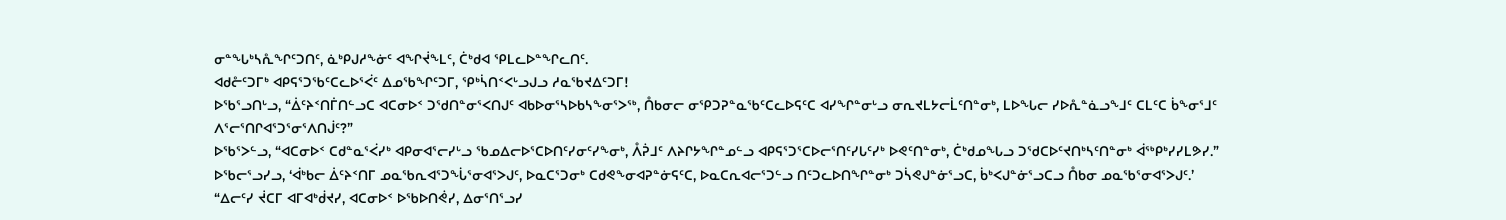ᓂᓐᖓᒃᓴᕅᖏᑦᑐᑎᑦ, ᓈᒃᑭᒍᓱᖕᓃᑦ ᐊᖏᔫᖕᒪᑦ, ᑖᒃᑯᐊ ᕿᒪᓚᐅᓐᖏᓚᑎᑦ.
ᐊᑯᓔᑦᑐᒥᒃ ᐊᑭᕋᕐᑐᖃᑦᑕᓚᐅᕐᐹᑦ ᐃᓄᖃᖏᑦᑐᒥ, ᕿᒃᓵᑎᑉᐸᒡᓗᒍᓗ ᓱᓇᖃᔪᐃᑦᑐᒥ!
ᐅᖃᕐᓗᑎᒡᓗ, “ᐄᑦᔨᑉᑎᒦᑎᓪᓗᑕ ᐊᑕᓂᐅᑉ ᑐᖁᑎᓐᓂᕐᐸᑎᒍᑦ ᐊᑲᐅᓂᕐᓴᐅᑲᓴᖕᓂᕐᐳᖅ, ᑍᑲᓂᓕ ᓂᕿᑐᕈᓐᓇᖃᑦᑕᓚᐅᕋᑦᑕ ᐊᓯᖏᓐᓂᒡᓗ ᓂᕆᔪᒪᔭᓕᒫᑦᑎᓐᓂᒃ, ᒪᐅᖓᓕ ᓯᐅᕅᓐᓈᓗᖕᒧᑦ ᑕᒪᑦᑕ ᑳᖕᓂᕐᒧᑦ ᐱᕐᓕᕐᑎᒋᐊᕐᑐᕐᓂᕐᐱᑎᒎᑦ?”
ᐅᖃᕐᐳᓪᓗ, “ᐊᑕᓂᐅᑉ ᑕᑯᓐᓇᕐᐹᓯᒃ ᐊᑭᓂᐊᕐᓕᓯᒡᓗ ᖃᓄᐃᓕᐅᕐᑕᐅᑎᑦᓯᓂᑦᓯᖕᓂᒃ, ᐰᕉᒧᑦ ᐱᔨᒋᔭᖏᓐᓄᓪᓗ ᐊᑭᕋᕐᑐᕐᑕᐅᓕᕐᑎᑦᓯᒐᑦᓯᒃ ᐅᕙᑦᑎᓐᓂᒃ, ᑖᒃᑯᓄᖓᓗ ᑐᖁᑕᐅᑦᔪᑎᒃᓴᑦᑎᓐᓂᒃ ᐋᖅᑭᒃᓯᓯᒪᕗᓯ.”
ᐅᖃᓕᕐᓗᓯᓗ, ‘ᐋᒃᑲᓕ ᐄᑦᔨᑉᑎᒥ ᓄᓇᖃᕆᐊᕐᑐᖔᕐᓂᐊᕐᐳᒍᑦ, ᐅᓇᑕᕐᑐᓂᒃ ᑕᑯᕙᖕᓂᐊᕈᓐᓃᕋᑦᑕ, ᐅᓇᑕᕆᐊᓕᕐᑐᓪᓗ ᑎᑦᑐᓚᐅᑎᖏᓐᓂᒃ ᑐᓵᕙᒍᓐᓃᕐᓗᑕ, ᑳᒃᐸᒍᓐᓃᕐᓗᑕᓗ ᑍᑲᓂ ᓄᓇᖃᕐᓂᐊᕐᐳᒍᑦ.’
“ᐃᓕᑦᓯ ᔫᑕᒥ ᐊᒥᐊᒃᑰᔪᓯ, ᐊᑕᓂᐅᑉ ᐅᖃᐅᑎᕚᓯ, ᐃᓂᕐᑎᕐᓗᓯ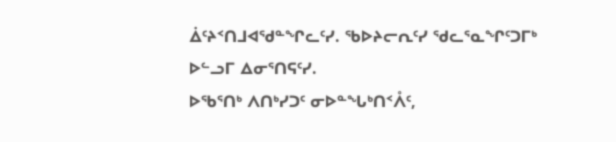ᐄᑦᔨᑉᑎᒧᐊᖁᓐᖏᓚᑦᓯ. ᖃᐅᔨᓕᕆᑦᓯ ᖁᓚᕐᓇᖏᑦᑐᒥᒃ ᐅᓪᓗᒥ ᐃᓂᕐᑎᕋᑦᓯ.
ᐅᖃᕐᑎᒃ ᐱᑎᒃᓯᑐᑦ ᓂᐅᓐᖓᒃᑎᑉᐰᑦ,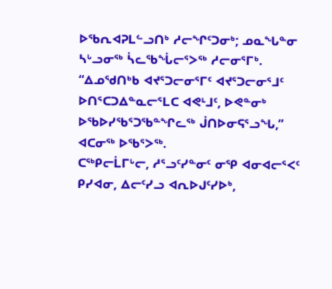ᐅᖃᕆᐊᕈᒪᓪᓗᑎᒃ ᓱᓕᖏᑦᑐᓂᒃ; ᓄᓇᖓᓐᓂ ᓴᒡᓗᓂᖅ ᓵᓚᖃᖔᓕᕐᐳᖅ ᓱᓕᓂᕐᒥᒃ. “ᐃᓄᖁᑎᒃᑲ ᐊᔪᕐᑐᓕᓂᕐᒥᑦ ᐊᔪᕐᑐᓕᓂᕐᒧᑦ ᐅᑎᕐᑕᑐᐃᓐᓇᓕᕐᒪᑕ ᐊᕙᒻᒧᑦ, ᐅᕙᓐᓂᒃ ᐅᖃᐅᓯᖃᕐᑐᖃᓐᖏᓚᖅ ᒎᑎᐅᓂᕋᕐᓗᖓ,” ᐊᑕᓂᖅ ᐅᖃᕐᐳᖅ.
ᑕᖅᑭᓕᒫᒥᒡᓕ, ᓱᕐᓗᑦᓯᓐᓂᑦ ᓂᕿ ᐊᓂᐊᓕᕐᐸᑦ ᑭᓯᐊᓂ, ᐃᓕᑦᓯᓗ ᐊᕆᐅᒍᑦᓯᐅᒃ,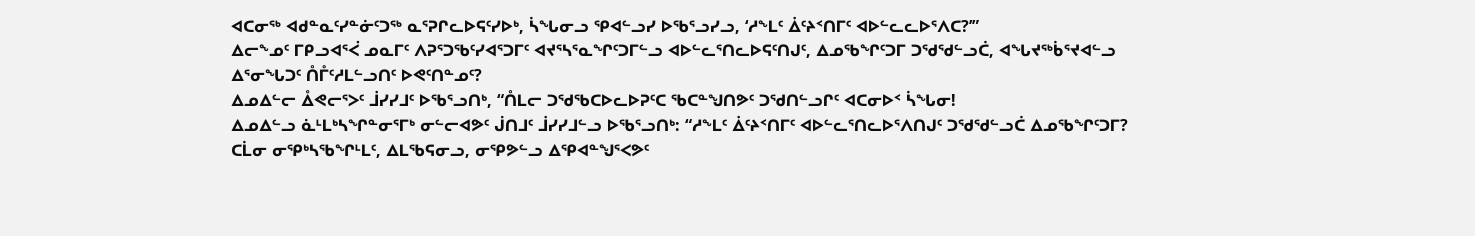ᐊᑕᓂᖅ ᐊᑯᓐᓇᑦᓯᓐᓃᑦᑐᖅ ᓇᕐᕈᒋᓚᐅᕋᑦᓯᐅᒃ, ᓵᖓᓂᓗ ᕿᐊᓪᓗᓯ ᐅᖃᕐᓗᓯᓗ, ‘ᓱᖕᒪᑦ ᐄᑦᔨᑉᑎᒥᑦ ᐊᐅᓪᓚᓚᐅᕐᐱᑕ?’”
ᐃᓕᖕᓄᑦ ᒥᑭᓗᐊᕐᐹ ᓄᓇᒥᑦ ᐱᕈᕐᑐᖃᑦᓯᐊᕐᑐᒥᑦ ᐊᔪᕐᓴᕐᓇᖏᑦᑐᒥᓪᓗ ᐊᐅᓪᓚᕐᑎᓚᐅᕋᑦᑎᒍᑦ, ᐃᓄᖃᖏᑦᑐᒥ ᑐᖁᖁᓪᓗᑖ, ᐊᖓᔪᖅᑳᕐᔪᐊᓪᓗ ᐃᕐᓂᖓᑐᑦ ᑍᒤᑦᓱᒪᓪᓗᑎᑦ ᐅᕙᑦᑎᓐᓄᑦ?
ᐃᓄᐃᓪᓕ ᐂᕙᓕᕐᐳᑦ ᒨᓯᓯᒧᑦ ᐅᖃᕐᓗᑎᒃ, “ᑍᒪᓕ ᑐᖁᖃᑕᐅᓚᐅᕈᑦᑕ ᖃᑕᓐᖑᑎᕗᑦ ᑐᖁᑎᓪᓗᒋᑦ ᐊᑕᓂᐅᑉ ᓵᖓᓂ!
ᐃᓄᐃᓪᓗ ᓈᒻᒪᒃᓴᖏᓐᓂᕐᒥᒃ ᓂᓪᓕᐊᕗᑦ ᒎᑎᒧᑦ ᒨᓯᓯᒧᓪᓗ ᐅᖃᕐᓗᑎᒃ: “ᓱᖕᒪᑦ ᐄᑦᔨᑉᑎᒥᑦ ᐊᐅᓪᓚᕐᑎᓚᐅᕐᐱᑎᒍᑦ ᑐᖁᖁᓪᓗᑖ ᐃᓄᖃᖏᑦᑐᒥ? ᑕᒫᓂ ᓂᕿᒃᓴᖃᖏᒻᒪᑦ, ᐃᒪᖃᕋᓂᓗ, ᓂᕿᕗᓪᓗ ᐃᕿᐊᓐᖑᕐᐸᕗᑦ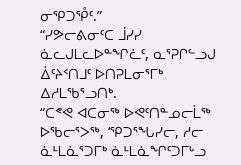ᓂᕿᑐᕾᑦ.”
“ᓯᕗᓕᕕᓂᑦᑕ ᒨᓯᓯ ᓈᓚᒍᒪᓚᐅᓐᖏᓛᑦ, ᓇᕐᕈᒋᓪᓗᒍ ᐄᑦᔨᑉᑎᒧᑦ ᐅᑎᕈᒪᓂᕐᒥᒃ ᐃᓱᒪᖃᕐᓗᑎᒃ.
“ᑕᕝᕙ ᐊᑕᓂᖅ ᐅᕙᑦᑎᓐᓄᓕᒫᖅ ᐅᖃᓕᕐᐳᖅ, ‘ᕿᑐᕐᖓᓯᓕ, ᓱᓕ ᓈᒻᒪᓈᕐᑐᒥᒃ ᓈᒻᒪᓈᖏᑦᑐᒥᒡᓗ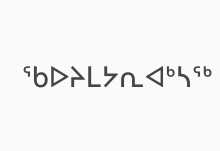ᖃᐅᔨᒪᔭᕆᐊᒃᓴᖅ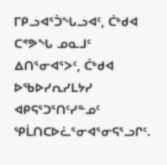ᒥᑭᓗᐊᕐᑑᖓᓗᐊᑦ, ᑖᒃᑯᐊ ᑕᕝᕗᖓ ᓄᓇᒧᑦ ᐃᑎᕐᓂᐊᕐᐳᑦ, ᑖᒃᑯᐊ ᐅᖃᐅᓯᕆᓯᒪᔭᓯ ᐊᑭᕋᕐᑐᕐᑎᑦᓯᓐᓄᑦ ᕿᒫᑎᑕᐅᓛᕐᓂᐊᕐᓂᕋᕐᓗᒋᑦ.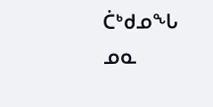ᑖᒃᑯᓄᖓ ᓄᓇ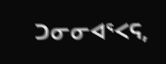ᑐᓂᓂᐊᕐᐸᕋ,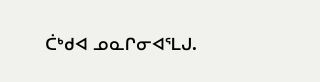ᑖᒃᑯᐊ ᓄᓇᒋᓂᐊᕐᒪᒍ.